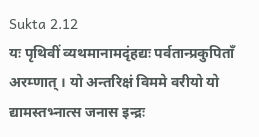Sukta 2.12
यः पृथिवीं व्यथमानामदृंहद्यः पर्वतान्प्रकुपिताँ अरम्णात् । यो अन्तरिक्षं विममे वरीयो यो द्यामस्तभ्नात्स जनास इन्द्रः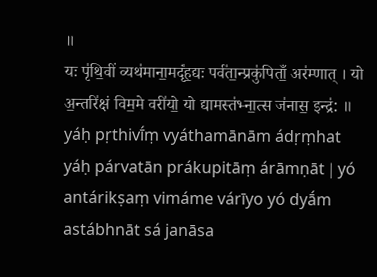॥
यः पृ॑थि॒वीं व्यथ॑माना॒मदृं॑ह॒द्यः पर्व॑ता॒न्प्रकु॑पिताँ॒ अर॑म्णात् । यो अ॒न्तरि॑क्षं विम॒मे वरी॑यो॒ यो द्यामस्त॑भ्ना॒त्स ज॑नास॒ इन्द्र॑: ॥
yáḥ pṛthivī́ṃ vyáthamānām ádṛṃhat yáḥ párvatān prákupitāṃ árāmṇāt | yó antárikṣaṃ vimáme várīyo yó dyā́m astábhnāt sá janāsa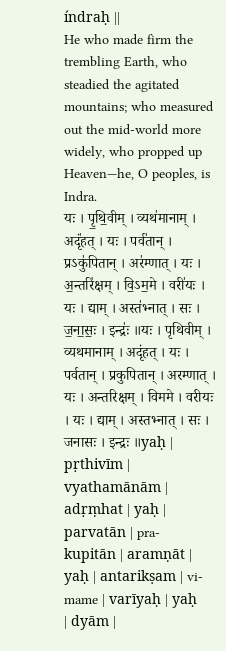índraḥ ||
He who made firm the trembling Earth, who steadied the agitated mountains; who measured out the mid-world more widely, who propped up Heaven—he, O peoples, is Indra.
यः । पृ॒थि॒वीम् । व्यथ॑मानाम् । अदृं॑हत् । यः । पर्व॑तान् । प्रऽकु॑पितान् । अर॑म्णात् । यः । अ॒न्तरि॑क्षम् । वि॒ऽम॒मे । वरी॑यः । यः । द्याम् । अस्त॑भ्नात् । सः । ज॒ना॒सः॒ । इन्द्रः॑ ॥यः । पृथिवीम् । व्यथमानाम् । अदृंहत् । यः । पर्वतान् । प्रकुपितान् । अरम्णात् । यः । अन्तरिक्षम् । विममे । वरीयः । यः । द्याम् । अस्तभ्नात् । सः । जनासः । इन्द्रः ॥yaḥ | pṛthivīm | vyathamānām | adṛṃhat | yaḥ | parvatān | pra-kupitān | aramṇāt | yaḥ | antarikṣam | vi-mame | varīyaḥ | yaḥ | dyām |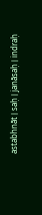astabhnāt | saḥ | janāsaḥ | indraḥ